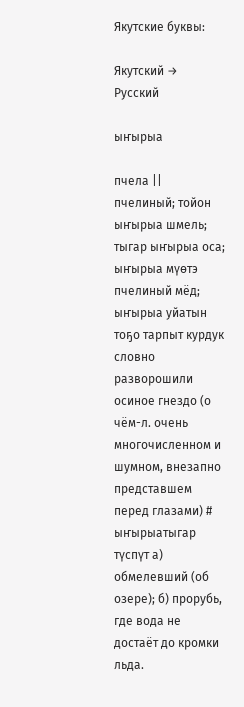Якутские буквы:

Якутский → Русский

ыҥырыа

пчела || пчелиный; тойон ыҥырыа шмель; тыгар ыҥырыа оса; ыҥырыа мүөтэ пчелиный мёд; ыҥырыа уйатын тоҕо тарпыт курдук словно разворошили осиное гнездо (о чём-л. очень многочисленном и шумном, внезапно представшем перед глазами) # ыҥырыатыгар түспүт а) обмелевший (об озере); б) прорубь, где вода не достаёт до кромки льда.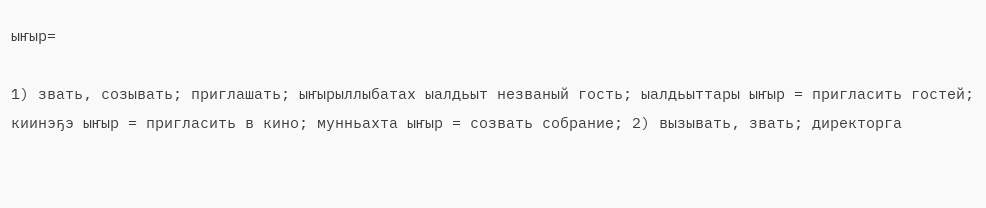ыҥыр=

1) звать, созывать; приглашать; ыҥырыллыбатах ыалдьыт незваный гость; ыалдьыттары ыҥыр = пригласить гостей; киинэҕэ ыҥыр = пригласить в кино; мунньахта ыҥыр = созвать собрание; 2) вызывать, звать; директорга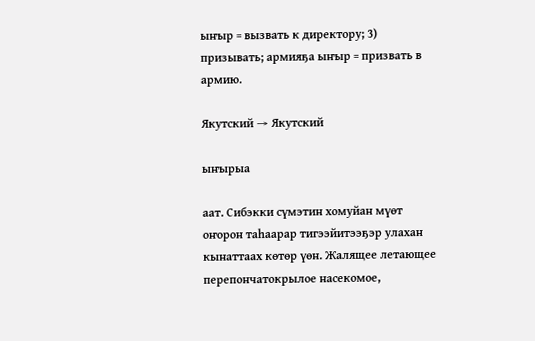ыҥыр = вызвать к директору; 3) призывать; армияҕа ыҥыр = призвать в армию.

Якутский → Якутский

ыҥырыа

аат. Сибэкки сүмэтин хомуйан мүөт оҥорон таһаарар тигээйитээҕэр улахан кынаттаах көтөр үөн. Жалящее летающее перепончатокрылое насекомое,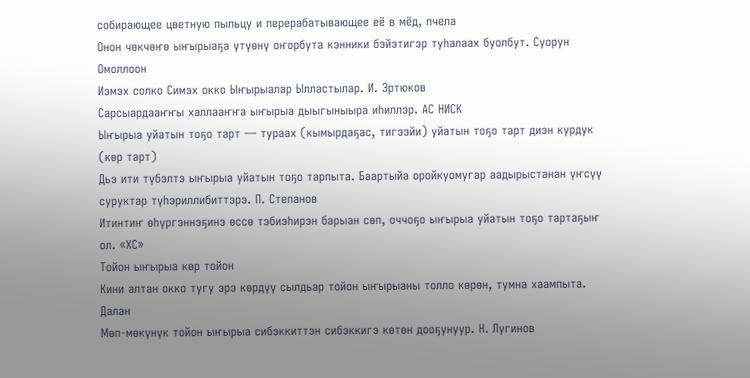собирающее цветную пыльцу и перерабатывающее её в мёд, пчела
Онон чөкчөҥө ыҥырыаҕа үтүөнү оҥорбута кэнники бэйэтигэр туһалаах буолбут. Суорун Омоллоон
Иэмэх солко Симэх окко Ыҥырыалар Ылластылар. И. Эртюков
Сарсыардааҥҥы халлааҥҥа ыҥырыа дыыгыныыра иһиллэр. АС НИСК
Ыҥырыа уйатын тоҕо тарт — тураах (кымырдаҕас, тигээйи) уйатын тоҕо тарт диэн курдук (көр тарт)
Дьэ ити түбэлтэ ыҥырыа уйатын тоҕо тарпыта. Баартыйа оройкуомугар аадырыстанан үҥсүү суруктар түһэриллибиттэрэ. П. Степанов
Итинтиҥ өһүргэннэҕинэ өссө тэбиэһирэн барыан сөп, оччоҕо ыҥырыа уйатын тоҕо тартаҕыҥ ол. «ХС»
Тойон ыҥырыа көр тойон
Кини алтан окко тугу эрэ көрдүү сылдьар тойон ыҥырыаны толло көрөн, тумна хаампыта. Далан
Мөп-мөкүнүк тойон ыҥырыа сибэккиттэн сибэккигэ көтөн дооҕунуур. Н. Лугинов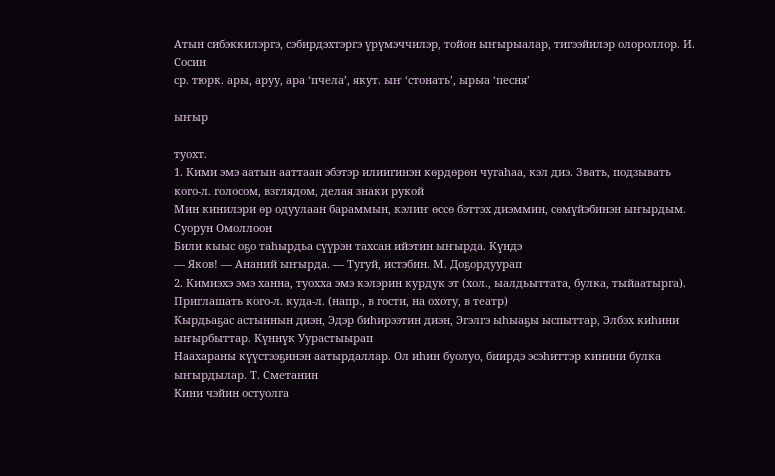Атын сибэккилэргэ, сэбирдэхтэргэ үрүмэччилэр, тойон ыҥырыалар, тигээйилэр олороллор. И. Сосин
ср. тюрк. ары, аруу, ара ‘пчела’, якут. ыҥ ‘стонать’, ырыа ‘песня’

ыҥыр

туохт.
1. Кими эмэ аатын ааттаан эбэтэр илиигинэн көрдөрөн чугаһаа, кэл диэ. Звать, подзывать кого-л. голосом, взглядом, делая знаки рукой
Мин кинилэри өр одуулаан бараммын, кэлиҥ өссө бэттэх диэммин, сөмүйэбинэн ыҥырдым. Суорун Омоллоон
Били кыыс оҕо таһырдьа сүүрэн тахсан ийэтин ыҥырда. Күндэ
— Яков! — Ананий ыҥырда. — Тугуй, истэбин. М. Доҕордуурап
2. Кимиэхэ эмэ ханна, туохха эмэ кэлэрин курдук эт (хол., ыалдьыттата, булка, тыйаатырга). Приглашать кого-л. куда-л. (напр., в гости, на охоту, в театр)
Кырдьаҕас астыннын диэн, Эдэр биһирээтин диэн, Эгэлгэ ыһыаҕы ыспыттар, Элбэх киһини ыҥырбыттар. Күннүк Уурастыырап
Наахараны күүстээҕинэн аатырдаллар. Ол иһин буолуо, биирдэ эсэһиттэр кинини булка ыҥырдылар. Т. Сметанин
Кини чэйин остуолга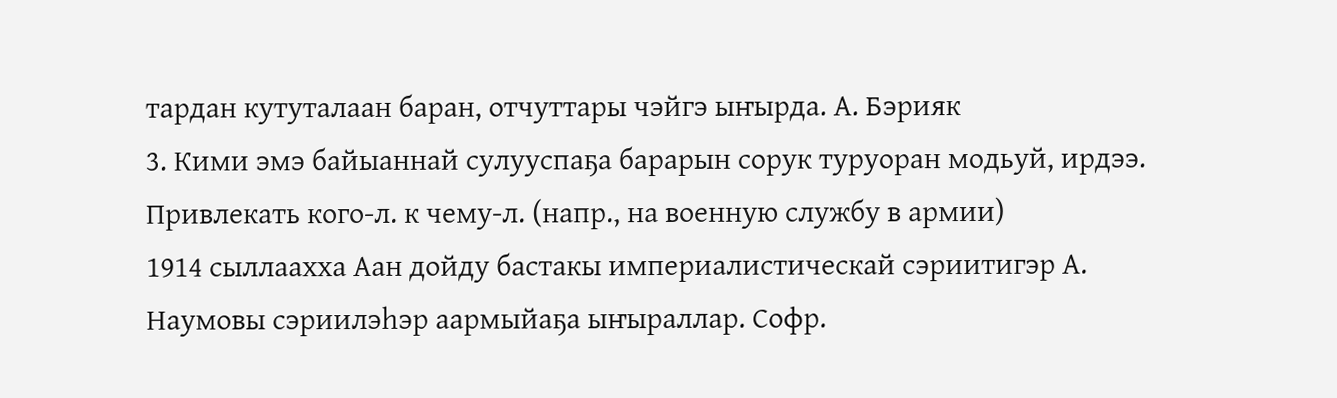тардан кутуталаан баран, отчуттары чэйгэ ыҥырда. А. Бэрияк
3. Кими эмэ байыаннай сулууспаҕа барарын сорук туруоран модьуй, ирдээ. Привлекать кого-л. к чему-л. (напр., на военную службу в армии)
1914 сыллаахха Аан дойду бастакы империалистическай сэриитигэр А. Наумовы сэриилэһэр аармыйаҕа ыҥыраллар. Софр.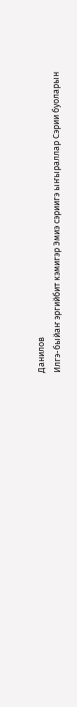Данилов
Илгэ-быйаҥ эргийбит кэмигэр Эмиэ сэриигэ ыҥыраллар Сэрии буоларын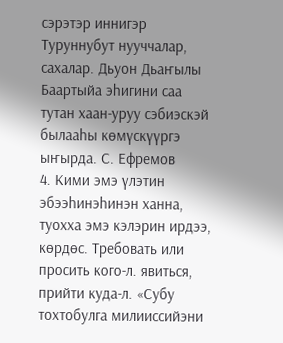сэрэтэр иннигэр Туруннубут нууччалар, сахалар. Дьуон Дьаҥылы
Баартыйа эһигини саа тутан хаан-уруу сэбиэскэй былааһы көмүскүүргэ ыҥырда. С. Ефремов
4. Кими эмэ үлэтин эбээһинэһинэн ханна, туохха эмэ кэлэрин ирдээ, көрдөс. Требовать или просить кого-л. явиться, прийти куда-л. «Субу тохтобулга милииссийэни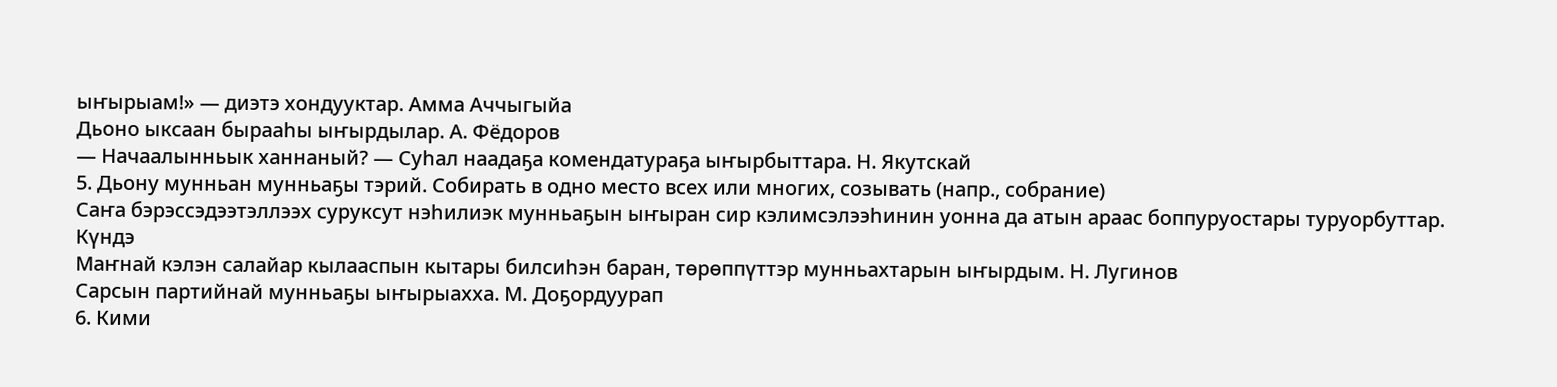ыҥырыам!» — диэтэ хондууктар. Амма Аччыгыйа
Дьоно ыксаан бырааһы ыҥырдылар. А. Фёдоров
— Начаалынньык ханнаный? — Суһал наадаҕа комендатураҕа ыҥырбыттара. Н. Якутскай
5. Дьону мунньан мунньаҕы тэрий. Собирать в одно место всех или многих, созывать (напр., собрание)
Саҥа бэрэссэдээтэллээх суруксут нэһилиэк мунньаҕын ыҥыран сир кэлимсэлээһинин уонна да атын араас боппуруостары туруорбуттар. Күндэ
Маҥнай кэлэн салайар кылааспын кытары билсиһэн баран, төрөппүттэр мунньахтарын ыҥырдым. Н. Лугинов
Сарсын партийнай мунньаҕы ыҥырыахха. М. Доҕордуурап
6. Кими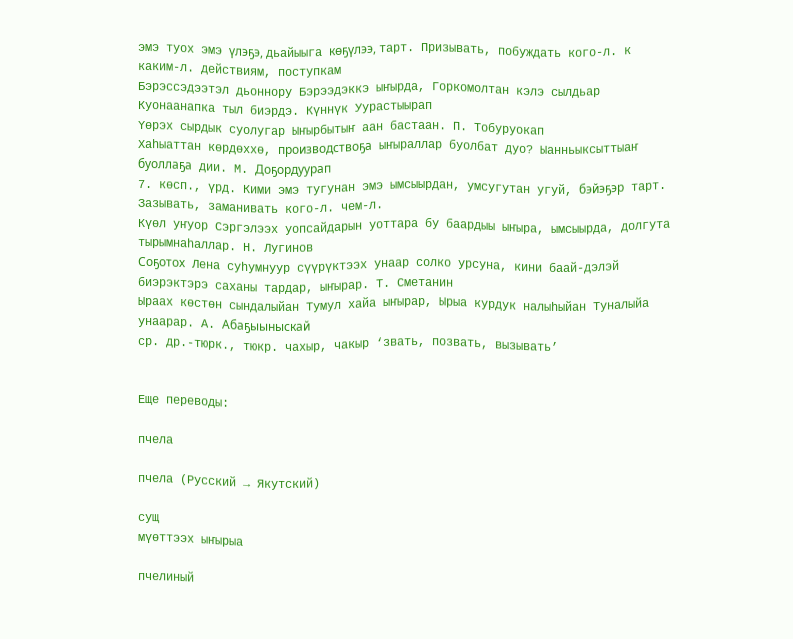эмэ туох эмэ үлэҕэ, дьайыыга көҕүлээ, тарт. Призывать, побуждать кого-л. к каким-л. действиям, поступкам
Бэрэссэдээтэл дьоннору Бэрээдэккэ ыҥырда, Горкомолтан кэлэ сылдьар Куонаанапка тыл биэрдэ. Күннүк Уурастыырап
Үөрэх сырдык суолугар Ыҥырбытыҥ аан бастаан. П. Тобуруокап
Хаһыаттан көрдөххө, производствоҕа ыҥыраллар буолбат дуо? Ыанньыксыттыаҥ буоллаҕа дии. М. Доҕордуурап
7. көсп., үрд. Кими эмэ тугунан эмэ ымсыырдан, умсугутан угуй, бэйэҕэр тарт. Зазывать, заманивать кого-л. чем-л.
Күөл уҥуор Сэргэлээх уопсайдарын уоттара бу баардыы ыҥыра, ымсыырда, долгута тырымнаһаллар. Н. Лугинов
Соҕотох Лена суһумнуур сүүрүктээх унаар солко урсуна, кини баай-дэлэй биэрэктэрэ саханы тардар, ыҥырар. Т. Сметанин
Ыраах көстөн сындалыйан Тумул хайа ыҥырар, Ырыа курдук налыһыйан Туналыйа унаарар. А. Абаҕыыныскай
ср. др.-тюрк., тюкр. чахыр, чакыр ‘звать, позвать, вызывать’


Еще переводы:

пчела

пчела (Русский → Якутский)

сущ
мүөттээх ыҥырыа

пчелиный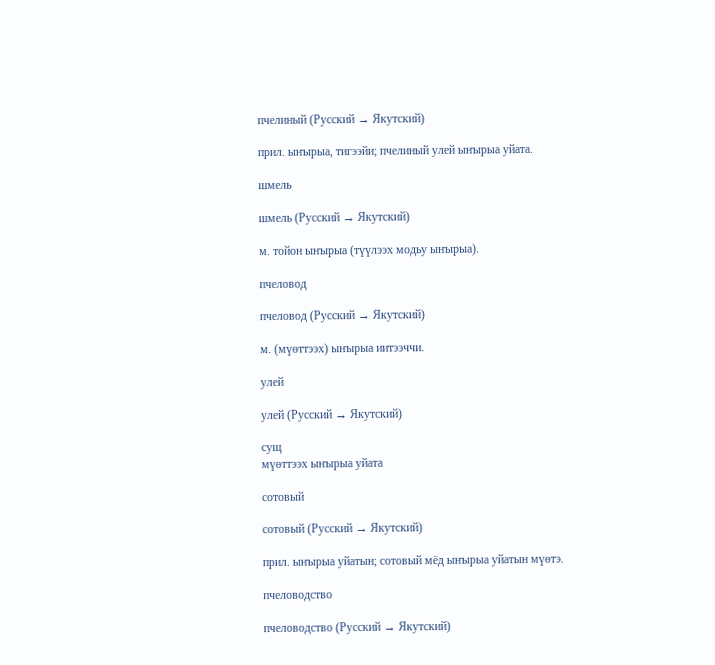пчелиный (Русский → Якутский)

прил. ыҥырыа, тигээйи; пчелиный улей ыҥырыа уйата.

шмель

шмель (Русский → Якутский)

м. тойон ыҥырыа (түүлээх модьу ыҥырыа).

пчеловод

пчеловод (Русский → Якутский)

м. (мүөттээх) ыҥырыа иитээччи.

улей

улей (Русский → Якутский)

сущ
мүөттээх ыҥырыа уйата

сотовый

сотовый (Русский → Якутский)

прил. ыҥырыа уйатын; сотовый мёд ыҥырыа уйатын мүөтэ.

пчеловодство

пчеловодство (Русский → Якутский)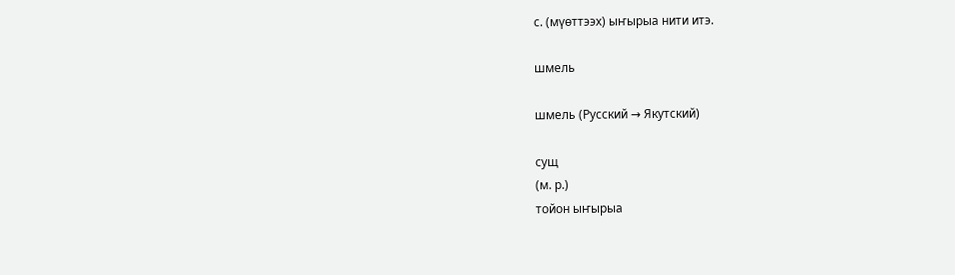с. (мүөттээх) ыҥырыа нити итэ.

шмель

шмель (Русский → Якутский)

сущ
(м. р.)
тойон ыҥырыа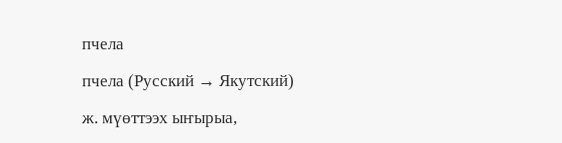пчела

пчела (Русский → Якутский)

ж. мүөттээх ыҥырыа,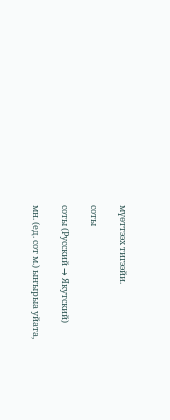мүөттээх тигээйи.

соты

соты (Русский → Якутский)

мн. (ед. сот м.) ыҥырыа уйата,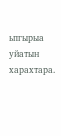ьпгырыа уйатын харахтара.